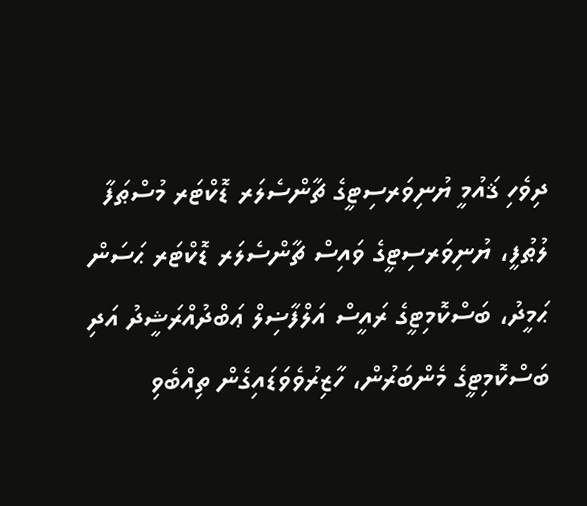ދިވެހި ޤައުމީ ޔުނިވަރސިޓީގެ ޗާންސެލަރ ޑޮކްޓަރ މުސްޠަފާ ލުޠުފީ، ޔުނިވަރސިޓީގެ ވައިސް ޗާންސެލަރ ޑޮކްޓަރ ޙަސަން ޙަމީދު، ބަސްކޮމިޓީގެ ރައީސް އަލްފާޟިލް ޢަބްދުއްރަޝީދު އަދި ބަސްކޮމިޓީގެ މެންބަރުން، ހާޒިރުވެވަޑައިގެން ތިއްބެވި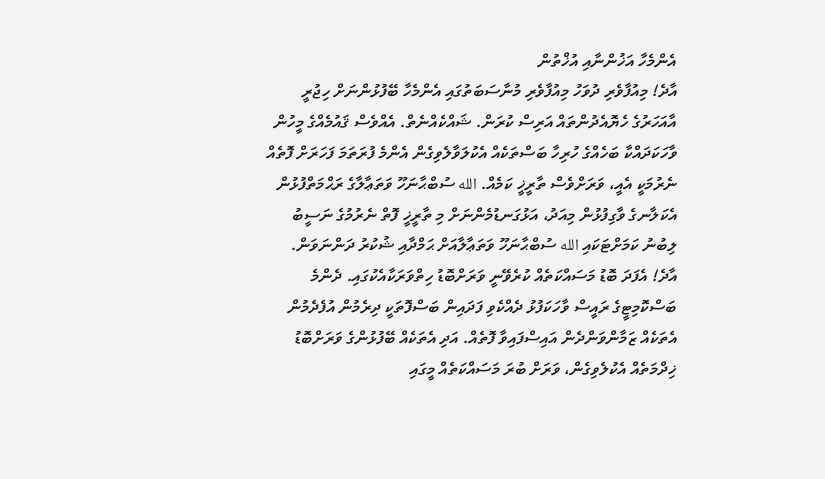އެންމެހާ އަޚުންނާއި އުޚްތުން
އާދެ! މިއުފާވެރި ދުވަހު މިއުފާވެރި މުނާސަބަތުގައި އެންމެހާ ބޭފުޅުންނަށް ހިޖުރީ އާއަހަރުގެ ހެޔޮއެދުންތައް އަރިސް ކުރަން. ޝައްކެއްނެތް. އެއްވެސް ޤައުމެއްގެ މީހުން ވާހަކަދައްކާ ބަހެއްގެ ހުރިހާ ބަސްތަކެއް އެކުލަވާލެވިގެން އެންމެ ފުރަތަމަ ފަހަރަށް ފޮތެއް ނެރުމަކީ އެއީ، ވަރަށްވެސް ތާރީޚީ ކަމެއް. الله ސުބްޙާނަހޫ ވަތަޢާލާގެ ރަޙްމަތްފުޅުން އެކަލާނގެ ވާގިފުޅުން މިއަދު، އަޅުގަނޑުމެންނަށް މި ތާރީޚީ ފޮތް ނެރުމުގެ ނަސީބު ލިބުނު ކަމަށްޓަކައި الله ސުބްޙާނަހޫ ވަތަޢާލާއަށް ޙަމްދާއި ޝުކުރު ދަންނަވަން.
އާދެ! އެފަދަ ބޮޑު މަސައްކަތެއް ކުރެވޭނީ ވަރަށްބޮޑު ހިތްވަރަކާއެކުގައި. ދެންމެ ބަސްކޮމިޓީގެ ރައީސް ވާހަކަފުޅު ދެއްކެވި ފަދައިން ބަސްފޮތަކީ ދިރެމުން އުފެދެމުން އެތަކެއް ޒަމާންވަންދެން އައިސްފައިވާ ފޮތެއް. އަދި އެތަކެއް ބޭފުޅުންގެ ވަރަށްބޮޑު ޚިދްމަތެއް އެކުލެވިގެން، ވަރަށް ބުރަ މަސައްކަތެއް މީގައި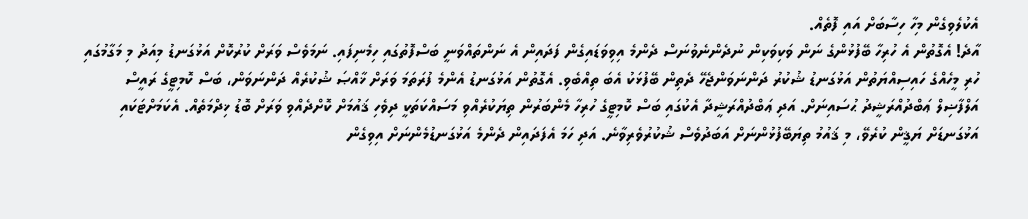އެކުލެވިގެން މިހާ ހިސާބަށް އައި ފޮތެއް.
އާދެ! އެގޮތުން އެ ހުރިހާ ބޭފުޅުންގެ ނަން ވަކިވަކިން ނުދެންނެވުނަސް ދެންމެ އިވިވަޑައިގެން ފަދައިން އެ ނަންތައްވަނީ ބަސްފޮތުގައި ހިމެނިފައި. ނަމަވެސް ވަރަށް ކުރުކޮށް އަޅުގަނޑު މިއަދު މި މަގާމުގައި ހުރި މީހެއްގެ ހައިސިއްޔަތުން އަޅުގަނޑު ޝުކުރު ދަންނަވަންޖެހޭ ދެތިން ބޭފުޅަކު އެބަ ތިއްބެވި. އެގޮތުން އަޅުގަނޑު އެންމެ ފުރަތަމަ ވަރަށް ޚާއްޞަ ޝުކުރެއް ދަންނަވަން، ބަސް ކޮމިޓީގެ ރައީސް އަލްފާޟިލް ޢަބްދުއްރަޝީދު ޙުސައިނަށް. އަދި ޢަބްދުއްރަޝީދާ އެކުގައި ބަސް ކޮމިޓީގެ ހުރިހާ މެންބަރުން ތިޔަކުރެއްވި މަސައްކަތަކީ ދިވެހި ޤައުމަށް ކޮށްދެއްވި ވަރަށް ބޮޑު ޚިދްމަތެއް. އެކަމަށްޓަކައި އަޅުގަނޑަށް ޔަޤީން ކުރެވޭ، މި ޤައުމު ތިޔަބޭފުޅުންނަށް އަބަދުވެސް ޝުކުރުވެރިވާނެ. އަދި ހަމަ އެފަދައިން ދެންމެ އަޅުގަނޑުމެންނަށް އިވިގެން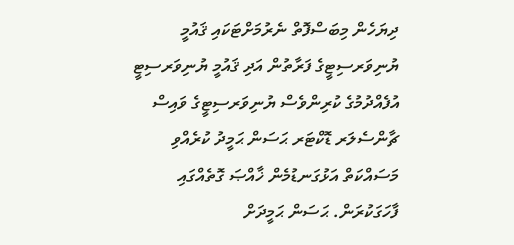ދިޔަހެން މިބަސްފޮތް ނެރުމަށްޓަކައި ޤައުމީ ޔުނިވަރސިޓީގެ ފަރާތުން އަދި ޤައުމީ ޔުނިވަރސިޓީ އުފެއްދުމުގެ ކުރިންވެސް ޔުނިވަރސިޓީގެ ވައިސް ޗާންސެލަރ ޑޮކްޓަރ ޙަސަން ޙަމީދު ކުރެއްވި މަސައްކަތް އަޅުގަނޑުމެން ޚާއްޞަ ގޮތެއްގައި ފާހަގަކުރަން. ޙަސަން ޙަމީދަށް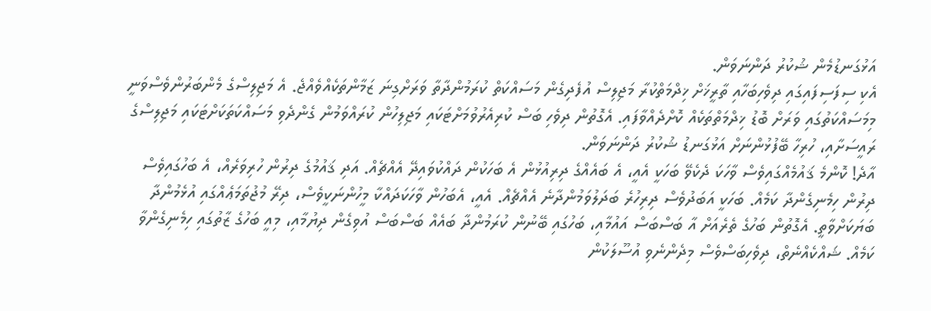އަޅުގަނޑުމެން ޝުކުރު ދަންނަވަން.
އެކި ސިފަސިފައިގައި ދިވެހިބަހާއި ތާރީޚަށް ޚިދްމަތްކުރާ މަޖިލިސް އުފެދިގެން މަސައްކަތް ކުރަމުންދާތާ ވަރަށްގިނަ ޒަމާންތަކެއްވެއްޖެ. އެ މަޖިލިސްގެ މެންބަރުންވެސްވަނީ މިމަސައްކަތުގައި ވަރަށް ބޮޑު ޚިދްމަތްތަކެއް ކޮށްދެއްވާފައި. އެގޮތުން ދިވެހި ބަސް ކުރިއެރުވުމަށްޓަކައި މަޖިލިހުން ކުރައްވަމުން ގެންދެވި މަސައްކަތަކަށްޓަކައި މަޖިލިސްގެ ރައީސަށާއި، ހުރިހާ ބޭފުޅުންނަށް އަޅުގަނޑު ޝުކުރު ދަންނަވަން.
އާދެ! ކޮންމެ ޤައުމެއްގައިވެސް ވާހަކަ ދެކެވޭ ބަހަކީ އެއީ، އެ ބައެއްގެ ދިރިއުޅުން އެ ބަހަކުން ދައްކުވައިދޭ އެއްޗެއް. އަދި ޤައުމުގެ ދިރުން ހުރިވަރެއް، އެ ބަހުގައިވެސް ދިރުން ހިމެނިގެންދާ ކަމެއް. ބަހަކީ އަބަދުވެސް ދިރިހުރެ ބަދަލުވަމުންދާނެ އެއްޗެއް. އެއީ، އެބަހުން ވާހަކަދައްކާ މީހުންނަކީވެސް، ދިރޭ މުޖުތަމަޢެއްގައި އުޅެމުންދާ ބަޔަކަށްވާތީ. އެގޮތުން ބަހުގެ ތެރެއަށް އާ ބަސްބަސް އައުމާއި، ބަހުގައި ބޭނުން ކުރަމުންދާ ބައެއް ބަސްބަސް އުވިގެން ދިޔުމާއި، މިއީ ބަހުގެ ޒާތުގައި ހިމެނިގެންވާ ކަމެއް. ޝައްކެއްނެތް، ދިވެހިބަސްވެސް މިދެންނެވި އުސޫލަކުން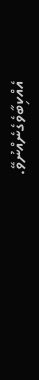އެއްކިބާވެގެނެއްނުވޭ.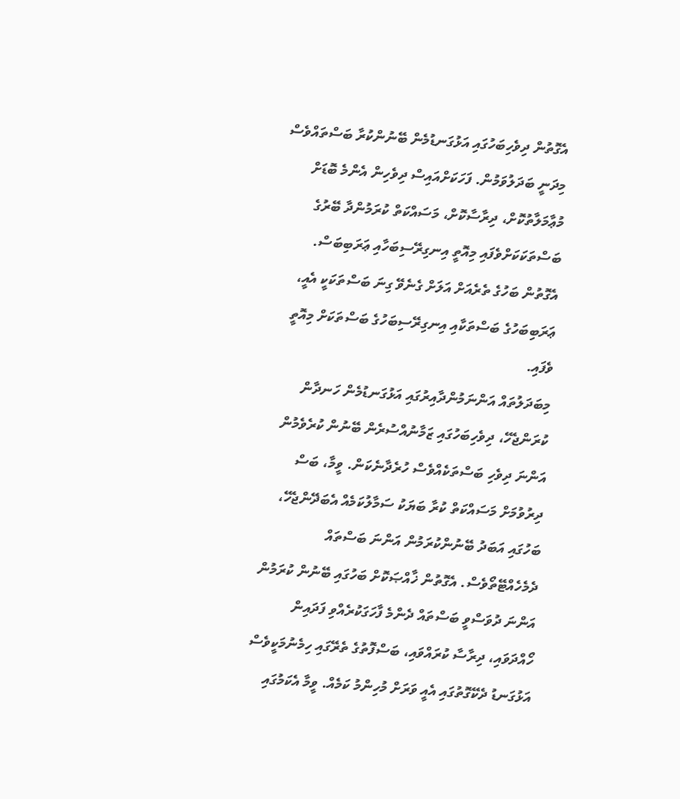އެގޮތުން ދިވެހިބަހުގައި އަޅުގަނޑުމެން ބޭނުންކުރާ ބަސްތައްވެސް މިދަނީ ބަދަލުވަމުން. ފަހަކަށްއައިސް ދިވެހިން އެންމެ ބޮޑަށް މުޢާމަލާތުކޮށް، ދިރާސާކޮށް، މަސައްކަތް ކުރަމުންދާ ބޭރުގެ ބަސްތަކަކަށްވެފައި މިއޮތީ އިނގިރޭސިބަހާއި ޢަރަބިބަސް. އެގޮތުން ބަހުގެ ތެރެއަށް އަލަށް ގެނެވޭ ގިނަ ބަސްތަކަކީ އެއީ، ޢަރަބިބަހުގެ ބަސްތަކާއި އިނގިރޭސިބަހުގެ ބަސްތަކަށް މިއޮތީ ވެފައި.
މިބަދަލުތައް އަންނަމުންދާއިރުގައި އަޅުގަނޑުމެން ހަނދާން ކުރަންޖެހޭ، ދިވެހިބަހުގައި ޒަމާނުއްސުރެން ބޭނުން ކުރެވެމުން އަންނަ ދިވެހި ބަސްތަކެއްވެސް ހުރެދާނެކަން. ވީމާ، ބަސް ދިރުވުމަށް މަސައްކަތް ކުރާ ބަޔަކު ސަމާލުކަމެއް އެބަދޭންޖެހޭ، ބަހުގައި އަބަދު ބޭނުންކުރަމުން އަންނަ ބަސްތައް ދެމެހެއްޓޭތޯވެސް. އެގޮތުން ޚާއްޞަކޮށް ބަހުގައި ބޭނުން ކުރަމުން އަންނަ ދުވަސްވީ ބަސްތައް ދެންމެ ފާހަގަކުރެއްވި ފަދައިން ހޯއްދަވައި، ދިރާސާ ކުރައްވައި، ބަސްފޮތުގެ ތެރޭގައި ހިމެނުމަކީވެސް އަޅުގަނޑު ދެކޭގޮތުގައި އެއީ ވަރަށް މުހިންމު ކަމެއް. ވީމާ އެކަމުގައި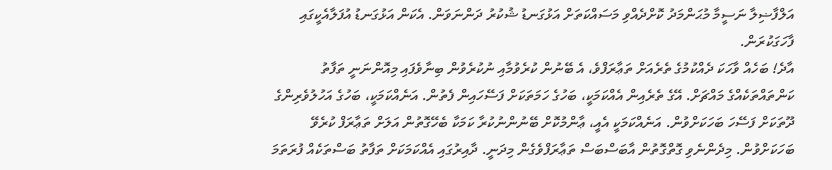އަލްފާޟިލާ ނަސީމާ މުޙަންމަދު ކޮށްދެއްވި މަސައްކަތަށް އަޅުގަނޑު ޝުކުރު ދަންނަވަން. އެކަން އަޅުގަނޑު އުފަލާއެކީގައި ފާހަގަކުރަން.
އާދެ! ބަހެއް ވާހަކަ ދެއްކުމުގެ ތެރެއަށް ތަޢާރަފްވެ، އެ ބޭނުން ކުރެވުމާއި ނުކުރެވުން ބިނާވެފައި މިއޮންނަނީ ތަފާތު ކަންތައްތަކެއްގެ މައްޗަށް. އޭގެ ތެރެއިން އެއްކަމަކީ، ބަހުގެ ހަމަތަކަށް ފަސޭހައިން ފެތުން. އަނެއްކަމަކީ، ބަހުގެ އަހުލުވެރިންގެ ދޫތަކަށް ފަސޭހަ ބަހަކަށްވުން. އަނެއްކަމަކީ އެއީ، ޢާންމުކޮށް ބޭނުންނުކުރާ ކަމަކާ ބެހޭގޮތުން އަލަށް ތަޢާރަފް ކުރެވޭ ބަހަކަށްވުން. މިދެންނެވި ގޮތްގޮތުން އާބަސްބަސް ތަޢާރަފްވެގެން މިދަނީ. ދާއިރުގައި އެއްކަމަކަށް ތަފާތު ބަސްތަކެއް ފުރަތަމަ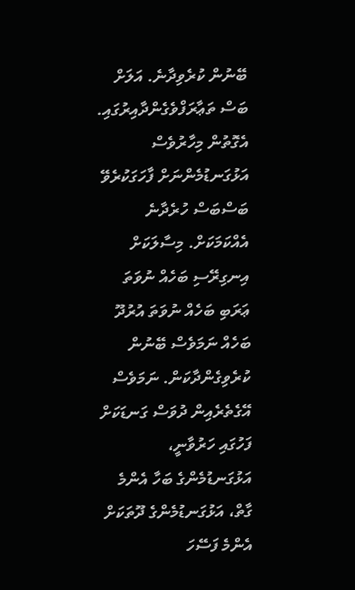ބޭނުން ކުރެވިދާނެ. އަލަށް ބަސް ތަޢާރަފްވެގެންދާއިރުގައި. އެގޮތުން މިހާރުވެސް އަޅުގަނޑުމެންނަށް ފާހަގަކުރެވޭ ބަސްބަސް ހުރެދާނެ އެއްކަމަކަށް. މިސާލަކަށް އިނގިރޭސި ބަހެއް ނުވަތަ ޢަރަބި ބަހެއް ނުވަތަ އުރުދޫ ބަހެއް ނަމަވެސް ބޭނުން ކުރެވިގެންދާކަން. ނަމަވެސް އޭގެތެރެއިން ދުވަސް ގަނޑަކަށް ފަހުގައި ހަރުވާނީ، އަޅުގަނޑުމެންގެ ބަހާ އެންމެ ގާތް، އަޅުގަނޑުމެންގެ ދޫތަކަށް އެންމެ ފަސޭހަ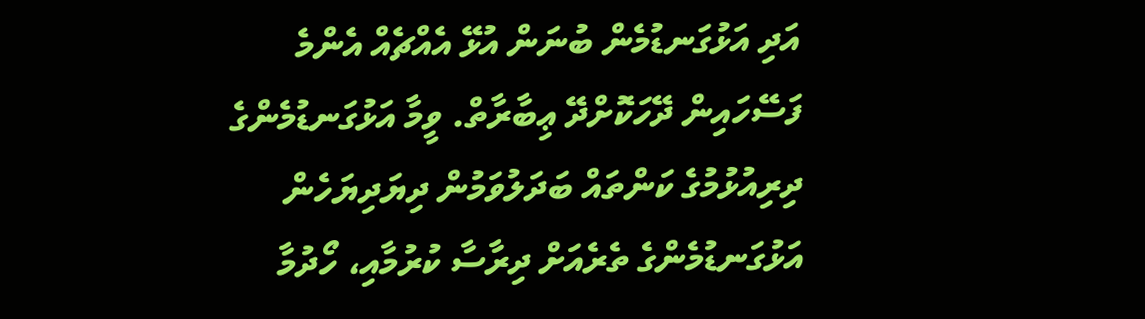އަދި އަޅުގަނޑުމެން ބުނަން އުޅޭ އެއްޗެއް އެންމެ ފަސޭހައިން ދޭހަކޮށްދޭ ޢިބާރާތް. ވީމާ އަޅުގަނޑުމެންގެ ދިރިއުޅުމުގެ ކަންތައް ބަދަލުވަމުން ދިޔަދިޔަހެން އަޅުގަނޑުމެންގެ ތެރެއަށް ދިރާސާ ކުރުމާއި، ހޯދުމާ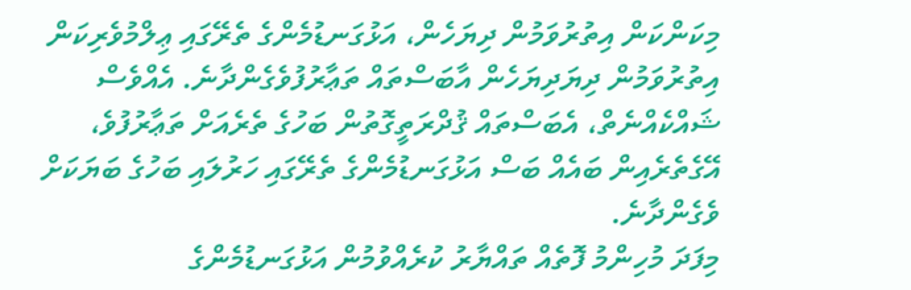މިކަންކަން އިތުރުވަމުން ދިޔަހެން، އަޅުގަނޑުމެންގެ ތެރޭގައި ޢިލްމުވެރިކަން އިތުރުވަމުން ދިޔަދިޔަހެން އާބަސްތައް ތަޢާރުފުވެގެންދާނެ. އެއްވެސް ޝައްކެއްނެތް، އެބަސްތައް ޤުދްރަތީގޮތުން ބަހުގެ ތެރެއަށް ތަޢާރުފުވެ، އޭގެތެރެއިން ބައެއް ބަސް އަޅުގަނޑުމެންގެ ތެރޭގައި ހަރުލައި ބަހުގެ ބަޔަކަށް ވެގެންދާނެ.
މިފަދަ މުހިންމު ފޮތެއް ތައްޔާރު ކުރެއްވުމުން އަޅުގަނޑުމެންގެ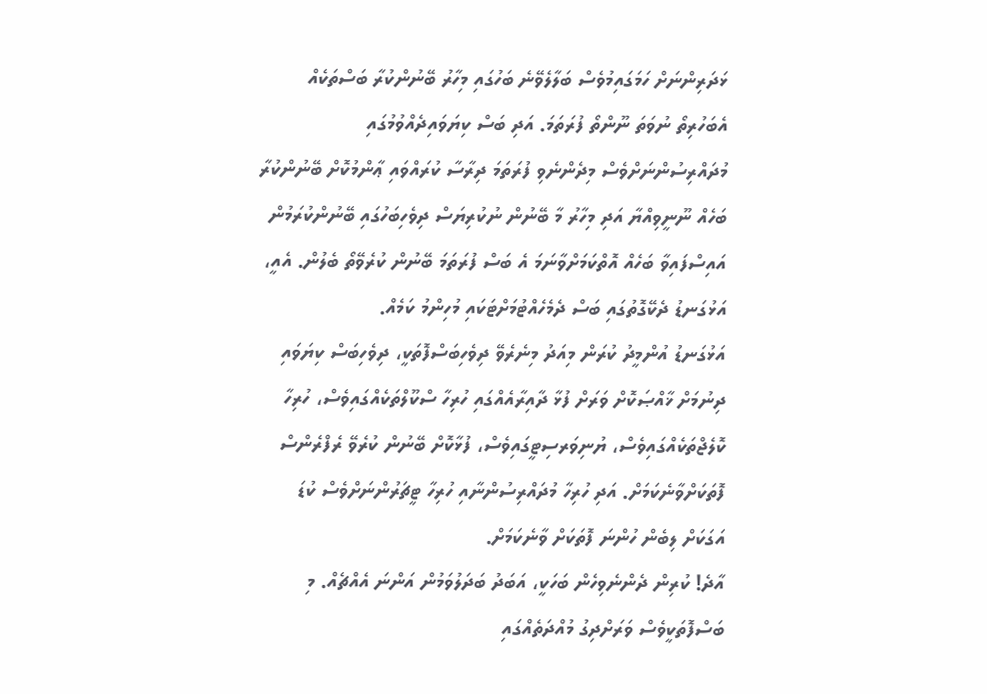ޅަދަރިންނަށް ހަމަގައިމުވެސް ބަލާލެވޭނެ ބަހުގައި މިހާރު ބޭނުންކުރާ ބަސްތަކެއް އެބަހުރިތޯ ނުވަތަ ނޫންތޯ ފުރަތަމަ. އަދި ބަސް ކިޔަވައިދެއްވުމުގައި މުދައްރިސުންނަށްވެސް މިދެންނެވި ފުރަތަމަ ދިރާސާ ކުރައްވައި ޢާންމުކޮށް ބޭނުންކުރާ ބަހެއް ނޫނީވިއްޔާ އަދި މިހާރު މާ ބޭނުން ނުކުރިޔަސް ދިވެހިބަހުގައި ބޭނުންކުރަމުން އައިސްފައިވާ ބަހެއް އޮތްކަމަށްވާނަމަ އެ ބަސް ފުރަތަމަ ބޭނުން ކުރެވޭތޯ ބެލުން. އެއީ، އަޅުގަނޑު ދެކޭގޮތުގައި ބަސް ދެމެހެއްޓުމަށްޓަކައި މުހިންމު ކަމެއް.
އަޅުގަނޑު އުންމީދު ކުރަން މިއަދު މިނެރެވޭ ދިވެހިބަސްފޮތަކީ، ދިވެހިބަސް ކިޔަވައި ދިނުމަށް ޚާއްޞަކޮށް ވަރަށް ފުޅާ ދާއިރާއެއްގައި ހުރިހާ ސްކޫލްތަކެއްގައިވެސް، ހުރިހާ ކޮލެޖްތަކެއްގައިވެސް، ޔުނިވަރސިޓީގައިވެސް، ފުޅާކޮށް ބޭނުން ކުރެވޭ ރެފްރެންސް ފޮތަކަށްވާނެކަމަށް. އަދި ހުރިހާ މުދައްރިސުންނާއި ހުރިހާ ޓީޗަރުންނަށްވެސް ކުޑަ އަގަކަށް ލިބެން ހުންނަ ފޮތަކަށް ވާނެކަމަށް.
އާދެ! ކުރިން ދެންނެވިހެން ބަހަކީ، އަބަދު ބަދަލުވަމުން އަންނަ އެއްޗެއް. މި ބަސްފޮތަކީވެސް ވަރަށްދިގު މުއްދަތެއްގައި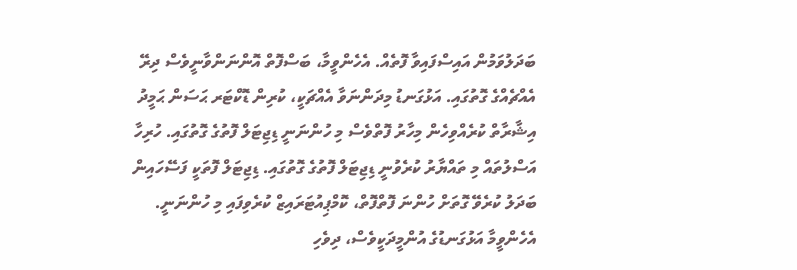ބަދަލުވަމުން އައިސްފައިވާ ފޮތެއް. އެހެންވީމާ، ބަސްފޮތް އޮންނަންވާނީވެސް ދިރޭ އެއްޗެއްގެ ގޮތުގައި. އަޅުގަނޑު މިދަންނަވާ އެއްޗަކީ، ކުރިން ޑޮކްޓަރ ޙަސަން ޙަމީދު އިޝާރާތް ކުރެއްވިހެން މިހާރު ފޮތްވެސް މި ހުންނަނީ ޑިޖިޓަލް ފޮތުގެ ގޮތުގައި. ހުރިހާ އަސްލުތައް މި ތައްޔާރު ކުރެވުނީ ޑިޖިޓަލް ފޮތުގެ ގޮތުގައި. ޑިޖިޓަލް ފޮތަކީ ފަސޭހައިން ބަދަލު ކުރެވޭ ގޮތަށް ހުންނަ ފޮތްފޮތް، ކޮމްޕިއުޓަރައިޒް ކުރެވިފައި މި ހުންނަނީ. އެހެންވީމާ އަޅުގަނޑުގެ އުންމީދަކީވެސް، ދިވެހި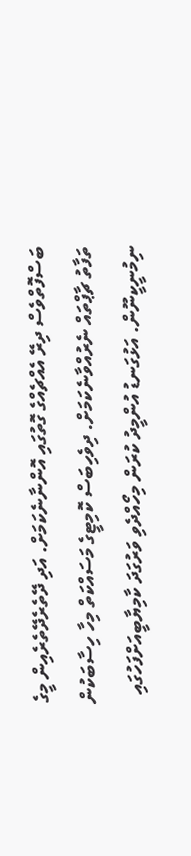ބަސްފޮތްވެސް ދިރޭ އެއްޗެއްގެ ގޮތުގައި އޮންނާނެކަމަށް. އަދި ދޭތެރެދޭތެރެއިން މީގެ ތަފާތު ޗާޕްތައް ނެރުއްވާނެކަމަށް. ދިވެހިބަސް ކޮމިޓީގެ މަސައްކަތް މިހާ ހިސާބަކުން ނިމުނީކީނޫން. އަޅުގަނޑު އުންމީދު ކުރަން މިހޯއްދެވި ވަރުގަދަ ކާމިޔާބީއަށްފަހުގައި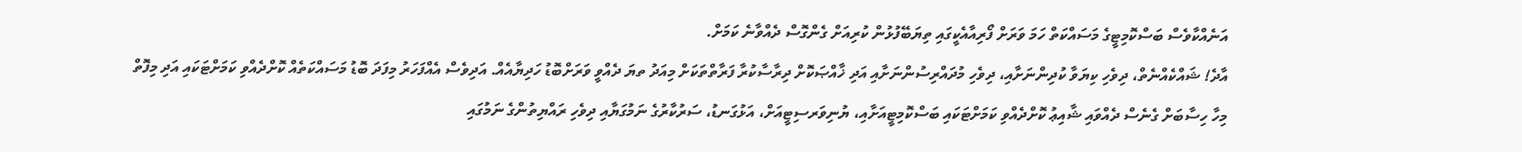އަނެއްކާވެސް ބަސްކޮމިޓީގެ މަސައްކަތް ހަމަ ވަރަށް ފޯރިއާއެކީގައި ތިޔަބޭފުޅުން ކުރިއަށް ގެންގޮސް ދެއްވާނެ ކަމަށް.
އާދެ! ޝައްކެއްނެތް، ދިވެހި ކިޔަވާ ކުދިންނަށާއި، ދިވެހި މުދައްރިސުންނަށާއި އަދި ޚާއްޞަކޮށް ދިރާސާކުރާ ފަރާތްތަކަށް މިއަދު ތޔަ ދެއްވީ ވަރަށްބޮޑު ހަދިޔާއެއް. އަދިވެސް އެއްފަހަރު މިފަދަ ބޮޑު މަސައްކަތެއް ކޮށްދެއްވި ކަމަށްޓަކައި އަދި މިފޮތް މިހާ ހިސާބަށް ގެނެސް ދެއްވައި ޝާއިޢު ކޮށްދެއްވި ކަމަށްޓަކައި ބަސްކޮމިޓީއަށާއި، ޔުނިވަރސިޓީއަށް، އަޅުގަނޑު، ސަރުކާރުގެ ނަމުގަޔާއި ދިވެހި ރައްޔިތުންގެ ނަމުގައި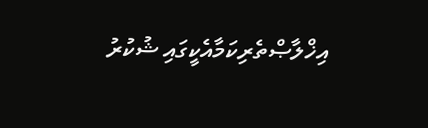އިޚްލާޞްތެރިކަމާއެކީގައި ޝުކުރު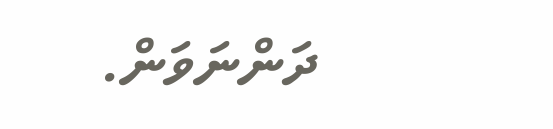ދަންނަވަން.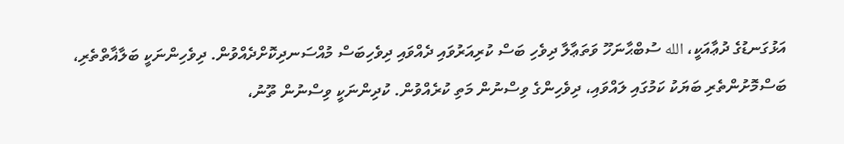އަޅުގަނޑުގެ ދުޢާއަކީ، الله ސުބްޙާނަހޫ ވަތަޢާލާ ދިވެހި ބަސް ކުރިއަރުވައި ދެއްވައި ދިވެހިބަސް މުއްސަނދިކޮށްދެއްވުން. ދިވެހިންނަކީ ބަލާޣާތްތެރި، ބަސްމޮށުންތެރި ބަޔަކު ކަމުގައި ލައްވައި، ދިވެހިންގެ ވިސްނުން މަތި ކުރެއްވުން. ކުދިންނަކީ ވިސްނުން ތޫނު،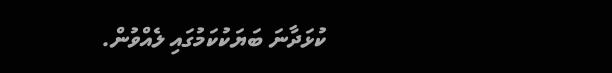ކުޅަދާނަ ބަޔަކުކަމުގައި ލެއްވުން.